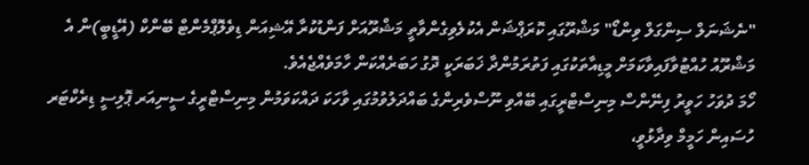"ނެޝަނަލް ސިންގަލް ވިންޑޯ" މަޝްރޫގައި ކޮރަޕްޝަން އެކުލެވިގެންވާތީ މަޝްރޫއަށް ފަންޑުކުރާ އޭޝިއަން ޑިވެލޮޕްމެންޓް ބޭންކް (އޭޑީބީ)ން އެ މަޝްރޫއު ހުއްޓުވާފައިވާކަމަށް މީޑިއާތަކުގައި ފަތުރަމުންދާ ޚަބަރަކީ ދޮގު ހަބަރެއްކަން ހާމަވެއްޖެއެވެ.
ހޯމަ ދުވަހު ހަވީރު ފިނޭންސް މިނިސްޓްރީގައި ބޭއްވި ނޫސްވެރިންގެ ބައްދަލުވުމުގައި ވާހަކަ ދައްކަވަމުން މިނިސްޓްރީގެ ސީނިއަރ ޕޮލިސީ ޑިރެކްޓަރ ހުސައިން ހަމީމް ވިދާޅުވީ،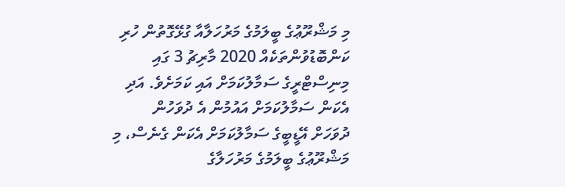މި މަޝްރޫޢުގެ ބީލަމުގެ މަރުހަލާއާ ގުޅޭގޮތުން ހުރި ކަންބޮޑުވުންތަކެއް 2020 މާރިޗު 3 ގައި މިނިސްޓްރީގެ ސަމާލުކަމަށް އައި ކަމަށެވެ. އަދި އެކަން ސަމާލުކަމަށް އައުމުން އެ ދުވަހުން ދުވަހަށް އޭޑީބީގެ ސަމާލުކަމަށް އެކަން ގެނެސް، މި މަޝްރޫޢުގެ ބީލަމުގެ މަރުހަލާގެ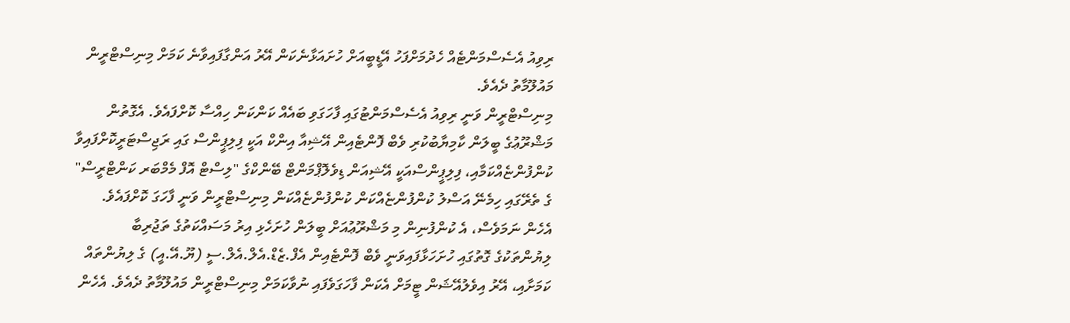ރިވިއު އެސެސްމަންޓެއް ހެދުމަށްފަހު އޭޑީބީއަށް ހުށައަޅާނެކަން އޭރު އަންގާފައިވާނެ ކަމަށް މިނިސްޓްރީން މައުލޫމާތު ދެއެވެ.
މިނިސްޓްރީން ވަނީ ރިވިއު އެސެސްމަންޓުގައި ފާހަގަވި ބައެއް ކަންކަން ހިއްސާ ކޮށްފައެވެ. އެގޮތުން މަޝްރޫޢުގެ ބީލަން ކާމިޔާބުކުރި ވެބް ފޮންޓެއިން އޭޝިއާ އިންކް އަކީ ފިލިޕީންސް ގައި ރަޖިސްޓަރީކޮށްފައިވާ ކުންފުންޏެއްކަމާއި، ފިލިޕީންސްއަކީ އޭޝިއަން ޑިވެލޮޕްމަންޓް ބޭންކްގެ "ލިސްޓް އޮފް މެމްބަރ ކަންޓްރީސް" ގެ ތެރޭގައި ހިމެނޭ އަސްލު ކުންފުންޏެއްކަން ކުންފުންޏެއްކަން މިނިސްޓްރީން ވަނީ ފާހަގަ ކޮށްފައެވެ. އެހެން ނަމަވެސް، އެ ކުންފުނިން މި މަޝްރޫޢުއަށް ބީލަން ހުށަހެޅި އިރު މަސައްކަތުގެ ތަޖުރިބާ ލިޔުންތަކުގެ ގޮތުގައި ހުށަހަޅާފައިވަނީ ވެބް ފޮންޓެއިން އެފް.ޒެޑް.އެލް.އެލް.ސީ (ޔޫ.އޭ.އީ) ގެ ލިޔުންތައް ކަމަށާއި، އޭރު އިވެލުއޭޝަން ޓީމަށް އެކަން ފާހަގަވެފައި ނުވާކަމަށް މިނިސްޓްރީން މައުލޫމާތު ދެއެވެ. އެހެން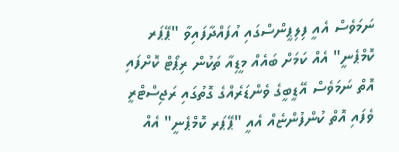ނަމަވެސް އެއީ ފިލިޕީންސްގައި އުފައްދާފައިވާ "ޕޭޕަރ ކޮމްޕެނީ" އެއް ކަމަށް ބައެއް މީޑިއާ ތަކުން ރިޕޯޓް ކޮށްފައި އޮތް ނަމަވެސް އޭޑީބީގެ ވެންޑަރެއްގެ ގޮތުގައި ރަޖިސްޓްރީ ވެފައި އޮތް ކުންފުންޏެއް އެއީ "ޕޭޕަރ ކޮމްޕެނީ" އެއް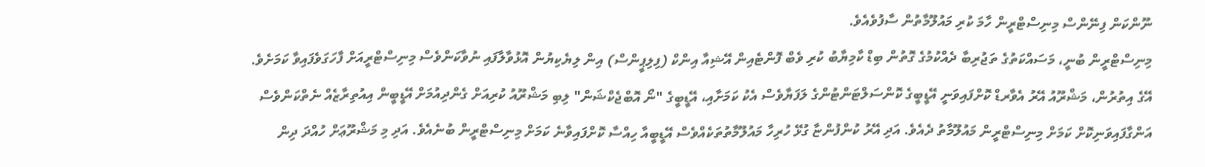ނޫންކަން ފިނޭންސް މިނިސްޓްރީން ހާމަ ކުރި މައުލޫމާތުން ސާފުވެއެވެ.
މިނިސްޓްރީން ބުނީ، މަސައްކަތުގެ ތަޖުރިބާ ދެއްކުމުގެ ގޮތުން ބިޑް ކާމިޔާބު ކުރި ވެބް ފޮންޓެއިން އޭޝިއާ އިންކް (ފިލިޕީންސް) އިން ލިޔެކިޔުން އޮޅުވާލާފައި ނުވާކަންވެސް މިނިސްޓްރީއަށް ފާހަގަވެފައިވާ ކަމަށެވެ.
އޭގެ އިތުރުން، މަޝްރޫއު އޭރު އެވާރޑް ކޮށްފައިވަނީ އޭޑީބީގެ ކޮންސަލްޓަންޓުންގެ ލަފަޔާވެސް އެކު ކަމަށާއި، އޭޑީބީގެ "ނޯ އޮބްޖެކްޝަން" ލިބި މަޝްރޫއު ކުރިއަށް ގެންދިއުމަށް އޭޑީބީން އިއުތިރާޒެއް ނެތްކަންވެސް އަންގާފައިވަނިކޮށް ކަމަށް މިނިސްޓްރީން މައުލޫމާތު ދެއެވެ. އަދި އޭރު ކުންފުންޏާ ގުޅޭ ހުރިހާ މައުލޫމާތުތަކެއްވެސް އޭޑީބީއާ ހިއްސާ ކޮށްފައިވާނެ ކަމަށް މިނިސްޓްރީން ބުނެއެވެ. އަދި މި މަޝްރޫޢަށް ހުއްދަ ދިން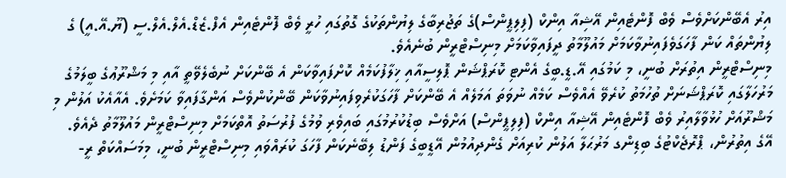އިރު އެބޭންކަށްވެސް ވެބް ފޮންޓެއިން އޭޝިއާ އިންކް (ފިލިޕީންސް)ގެ ތަޖުރިބާގެ ލިޔުންތަކުގެ ގޮތުގައި ހުރީ ވެބް ފޮންޓެއިން އެފް.ޒެޑް.އެލް.އެލް.ސީ (ޔޫ.އޭ.އީ) ގެ ލިޔުންތައް ކަން ފާހަގަވެފައިނުވާކަމަށް މައުލޫމާތު ދީފައިވާކަމަށް މިނިސްޓްރީން ބުނެއެވެ.
މިނިސްޓްރީން އިތުރަށް ބުނީ، މި ކަމުގައި އޭ.ޑީ.ބީގެ އެންޓި ކޮރަޕްޝަން ޕޮލިސީއާއި ޚިލާފުކަމެއް ކޮށްފައިވާކަން އެ ބޭންކަށް ނުބެލެވޭތީ އާއި މި މަޝްރޫޢުގެ ބީލަމުގެ މަރުހަލާގައި ކޮރަޕްޝަނަށް ތުހުމަތު ކުރެވޭ އެއްވެސް ކަމެއް ނުވަތަ އަމަލެއް އެ ބޭންކަށް ފާހަގަކުރެވިފައިނުވާކަން ބޭންކުންވެސް އަންގާފައިވާ ކަމަށެވެ. އެއާއެކު އަލުން މި މަޝްރޫއަށް ހުޅުވާލާއިރު ވެބް ފޮންޓެއިން އޭޝިއާ އިންކް (ފިލިޕީންސް) އަށްވެސް ބިޑުކުރުމުގައި ބައިވެރި ވުމުގެ ފުރުސަތު އޮތްކަމަށް މިނިސްޓްރީން މައުލޫމާތު ދެއެވެ.
އޭގެ އިތުރުން، ޕްރޮޖެކްޓުގެ ބިޑިންގ މަރުޙަލާ އަލުން ކުރިއަށް ގެންދިއުމުން އޭޑީބީގެ ފަންޑު ލިބޭނެކަން ފާހަގަ ކުރައްވައި މިނިސްޓްރީން ބުނީ، މިމަސައްކަތް ރީ-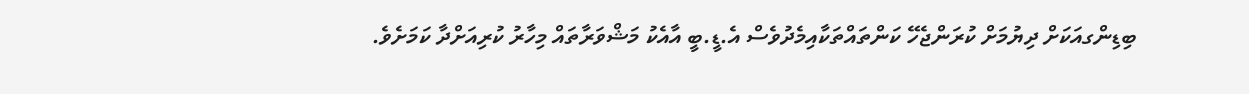ބިޑިންގއަކަށް ދިޔުމަށް ކުރަންޖެހޭ ކަންތައްތަކާއިމެދުވެސް އެ.ޑީ.ބީ އާއެކު މަޝްވަރާތައް މިހާރު ކުރިއަށްދާ ކަމަށެވެ.